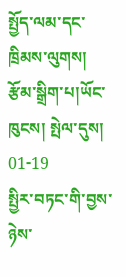སྤྱོད་ལམ་དང་ཁྲིམས་ལུགས།
རྩོམ་སྒྲིག་པ།ཡོང་ཁུངས། སྤེལ་དུས། 01-19
སྤྱིར་བཏང་གི་བྱས་ཉེས་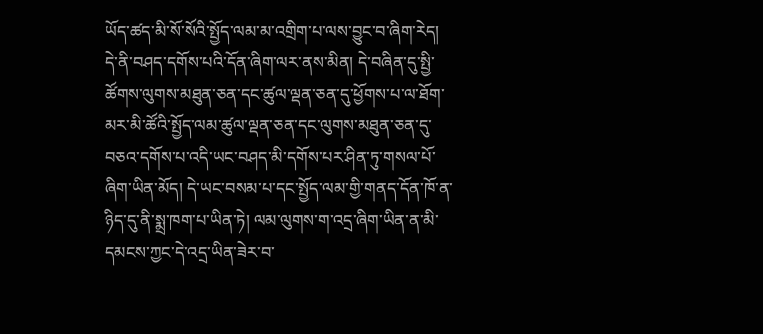ཡོད་ཚད་མི་སོ་སོའི་སྤྱོད་ལམ་མ་འགྲིག་པ་ལས་བྱུང་བ་ཞིག་རེད། དེ་ནི་བཤད་དགོས་པའི་དོན་ཞིག་ལར་ནས་མིན། དེ་བཞིན་དུ་སྤྱི་ཚོགས་ལུགས་མཐུན་ཅན་དང་ཚུལ་ལྡན་ཅན་དུ་ཕྱོགས་པ་ལ་ཐོག་མར་མི་ཚོའི་སྤྱོད་ལམ་ཚུལ་ལྡན་ཅན་དང་ལུགས་མཐུན་ཅན་དུ་བཅའ་དགོས་པ་འདི་ཡང་བཤད་མི་དགོས་པར་ཤིན་ཏུ་གསལ་པོ་ཞིག་ཡིན་མོད། དེ་ཡང་བསམ་པ་དང་སྤྱོད་ལམ་གྱི་གནད་དོན་ཁོ་ན་ཉིད་དུ་ནི་སྨྲ་ཁག་པ་ཡིན་ཏེ། ལམ་ལུགས་ག་འདྲ་ཞིག་ཡིན་ན་མི་དམངས་ཀྱང་དེ་འདྲ་ཡིན་ཟེར་བ་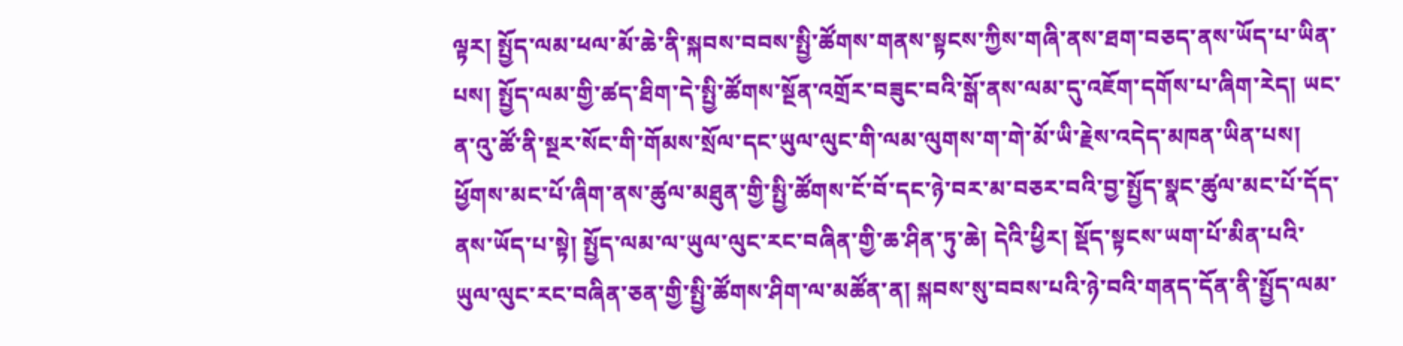ལྟར། སྤྱོད་ལམ་ཕལ་མོ་ཆེ་ནི་སྐབས་བབས་སྤྱི་ཚོགས་གནས་སྟངས་ཀྱིས་གཞི་ནས་ཐག་བཅད་ནས་ཡོད་པ་ཡིན་པས། སྤྱོད་ལམ་གྱི་ཚད་ཐིག་དེ་སྤྱི་ཚོགས་སྔོན་འགྲོར་བཟུང་བའི་སྒོ་ནས་ལམ་དུ་འཇོག་དགོས་པ་ཞིག་རེད། ཡང་ན་འུ་ཚོ་ནི་སྔར་སོང་གི་གོམས་སྲོལ་དང་ཡུལ་ལུང་གི་ལམ་ལུགས་ག་གེ་མོ་ཡི་རྗེས་འདེད་མཁན་ཡིན་པས། ཕྱོགས་མང་པོ་ཞིག་ནས་ཚུལ་མཐུན་གྱི་སྤྱི་ཚོགས་ངོ་བོ་དང་ཉེ་བར་མ་བཅར་བའི་བྱ་སྤྱོད་སྣང་ཚུལ་མང་པོ་དོད་ནས་ཡོད་པ་སྟེ། སྤྱོད་ལམ་ལ་ཡུལ་ལུང་རང་བཞིན་གྱི་ཆ་ཤིན་ཏུ་ཆེ། དེའི་ཕྱིར། སྡོད་སྟངས་ཡག་པོ་མིན་པའི་ཡུལ་ལུང་རང་བཞིན་ཅན་གྱི་སྤྱི་ཚོགས་ཤིག་ལ་མཚོན་ན། སྐབས་སུ་བབས་པའི་ཉེ་བའི་གནད་དོན་ནི་སྤྱོད་ལམ་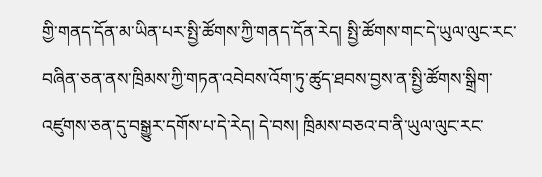གྱི་གནད་དོན་མ་ཡིན་པར་སྤྱི་ཚོགས་ཀྱི་གནད་དོན་རེད། སྤྱི་ཚོགས་གང་དེ་ཡུལ་ལུང་རང་བཞིན་ཅན་ནས་ཁྲིམས་ཀྱི་གཏན་འབེབས་འོག་ཏུ་ཚུད་ཐབས་བྱས་ན་སྤྱི་ཚོགས་སྒྲིག་འཛུགས་ཅན་དུ་བསྒྱུར་དགོས་པ་དེ་རེད། དེ་བས། ཁྲིམས་བཅའ་བ་ནི་ཡུལ་ལུང་རང་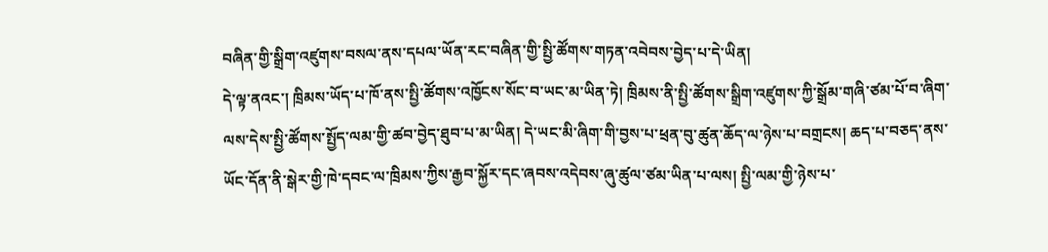བཞིན་གྱི་སྒྲིག་འཛུགས་བསལ་ནས་དཔལ་ཡོན་རང་བཞིན་གྱི་སྤྱི་ཚོགས་གཏན་འབེབས་བྱེད་པ་དེ་ཡིན།
དེ་ལྟ་ནའང་། ཁྲིམས་ཡོད་པ་ཁོ་ནས་སྤྱི་ཚོགས་འཁྱོངས་སོང་བ་ཡང་མ་ཡིན་ཏེ། ཁྲིམས་ནི་སྤྱི་ཚོགས་སྒྲིག་འཛུགས་ཀྱི་སྒྲོམ་གཞི་ཙམ་པོ་བ་ཞིག་ལས་དེས་སྤྱི་ཚོགས་སྤྱོད་ལམ་གྱི་ཚབ་བྱེད་ཐུབ་པ་མ་ཡིན། དེ་ཡང་མི་ཞིག་གི་བྱས་པ་ཕྲན་བུ་ཚུན་ཆོད་ལ་ཉེས་པ་བགྲངས། ཆད་པ་བཅད་ནས་ཡོང་དོན་ནི་སྒེར་གྱི་ཁེ་དབང་ལ་ཁྲིམས་ཀྱིས་རྒྱབ་སྐྱོར་དང་ཞབས་འདེབས་ཞུ་ཚུལ་ཙམ་ཡིན་པ་ལས། སྤྱི་ལམ་གྱི་ཉེས་པ་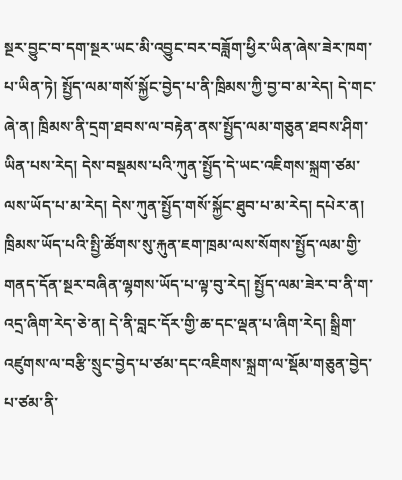སྔར་བྱུང་བ་དག་སྔར་ཡང་མི་འབྱུང་བར་བཟློག་ཕྱིར་ཡིན་ཞེས་ཟེར་ཁག་པ་ཡིན་ཏེ། སྤྱོད་ལམ་གསོ་སྐྱོང་བྱེད་པ་ནི་ཁྲིམས་ཀྱི་བྱ་བ་མ་རེད། དེ་གང་ཞེ་ན། ཁྲིམས་ནི་དྲག་ཐབས་ལ་བརྟེན་ནས་སྤྱོད་ལམ་གཅུན་ཐབས་ཤིག་ཡིན་པས་རེད། དེས་བསྡམས་པའི་ཀུན་སྤྱོད་དེ་ཡང་འཇིགས་སྐྲག་ཙམ་ལས་ཡོད་པ་མ་རེད། དེས་ཀུན་སྤྱོད་གསོ་སྐྱོང་ཐུབ་པ་མ་རེད། དཔེར་ན། ཁྲིམས་ཡོད་པའི་སྤྱི་ཚོགས་སུ་རྐུན་ཇག་ཁྲམ་ལས་སོགས་སྤྱོད་ལམ་གྱི་གནད་དོན་སྔར་བཞིན་ལྷགས་ཡོད་པ་ལྟ་བུ་རེད། སྤྱོད་ལམ་ཟེར་བ་ནི་ག་འདྲ་ཞིག་རེད་ཅེ་ན། དེ་ནི་བླང་དོར་གྱི་ཆ་དང་ལྡན་པ་ཞིག་རེད། སྒྲིག་འཛུགས་ལ་བརྩི་སྲུང་བྱེད་པ་ཙམ་དང་འཇིགས་སྐྲག་ལ་སྡོམ་གཅུན་བྱེད་པ་ཙམ་ནི་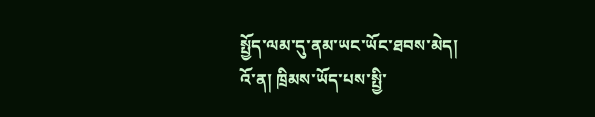སྤྱོད་ལམ་དུ་ནམ་ཡང་ཡོང་ཐབས་མེད།
འོ་ན། ཁྲིམས་ཡོད་པས་སྤྱི་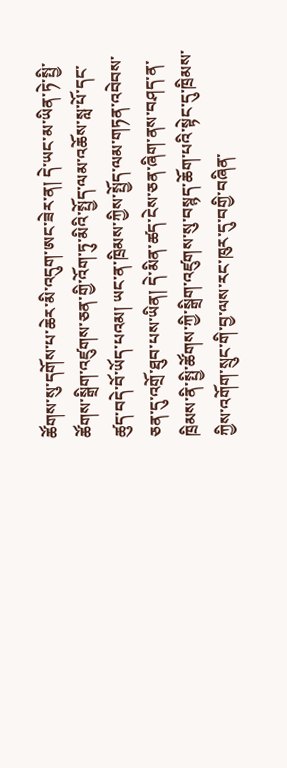ཚོགས་སུ་དགོས་པ་ཆེར་མི་འདུག་ཨང་ཟེར་ན། དེ་ཡང་མ་ཡིན་ཏེ་སྤྱི་ཚོགས་སྒྲིག་འཛུགས་ཅན་གྱི་འོག་ཏུ་མིའི་སྤྱོད་ལམ་འཆོས་སླ་པོ་དང་ཚུད་བདེ་བོ་ཡོད་པའམ། ཡང་ན་ཁྲིམས་ཀྱིས་སྤྱོད་ལམ་གཏན་འབེབས་ཅན་དུ་འགྲོ་ཐུབ་པས་ཡིན། དེ་མིན་ཚད་ངེས་ཅན་ཞིག་ནས་བཤད་ན་ཁྲིམས་ནི་སྤྱི་ཚོགས་ཀྱི་སྒྲིག་འཛུགས་སུ་བསྙད་ཆོག་པའི་སྟེང་དུ་ཁྲིམས་ཀྱིས་འགོག་སྲུང་གི་བྱ་ལས་རང་ཁུར་དུ་བགྱི་བཞིན་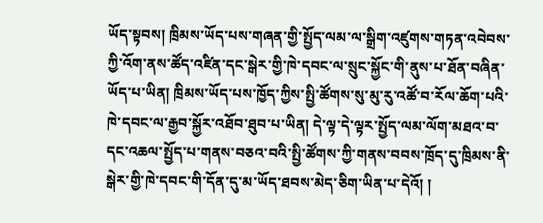ཡོད་སྟབས། ཁྲིམས་ཡོད་པས་གཞན་གྱི་སྤྱོད་ལམ་ལ་སྒྲིག་འཛུགས་གཏན་འབེབས་ཀྱི་འོག་ནས་ཚོད་འཛིན་དང་སྒེར་གྱི་ཁེ་དབང་ལ་སྲུང་སྐྱོང་གི་ནུས་པ་ཐོན་བཞིན་ཡོད་པ་ཡིན། ཁྲིམས་ཡོད་པས་ཁྱོད་ཀྱིས་སྤྱི་ཚོགས་སུ་མུ་རུ་འཚོ་བ་རོལ་ཆོག་པའི་ཁེ་དབང་ལ་རྒྱབ་སྐྱོར་འཐོབ་ཐུབ་པ་ཡིན། དེ་ལྟ་དེ་ལྟར་སྤྱོད་ལམ་ལོག་མཐའ་བ་དང་འཆལ་སྤྱོད་པ་གནས་བཅའ་བའི་སྤྱི་ཚོགས་ཀྱི་གནས་བབས་ཁྲོད་དུ་ཁྲིམས་ནི་སྒེར་གྱི་ཁེ་དབང་གི་དོན་དུ་མ་ཡོད་ཐབས་མེད་ཅིག་ཡིན་པ་དེའོ། །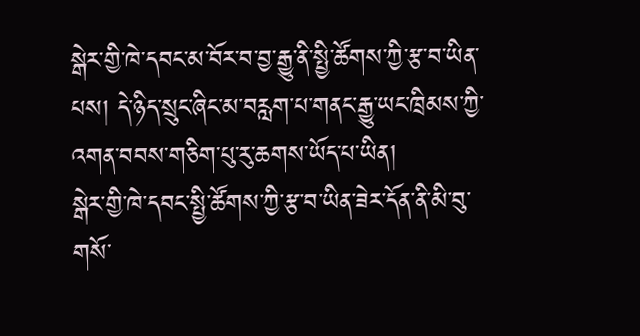སྒེར་གྱི་ཁེ་དབང་མ་བོར་བ་བྱ་རྒྱུ་ནི་སྤྱི་ཚོགས་ཀྱི་རྩ་བ་ཡིན་པས། དེ་ཉིད་སྲུང་ཞིང་མ་བརླག་པ་གནང་རྒྱུ་ཡང་ཁྲིམས་ཀྱི་འགན་བབས་གཅིག་པུ་རུ་ཆགས་ཡོད་པ་ཡིན།
སྒེར་གྱི་ཁེ་དབང་སྤྱི་ཚོགས་ཀྱི་རྩ་བ་ཡིན་ཟེར་དོན་ནི་མི་བུ་གསོ་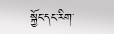སྐྱོང་དང་རིག་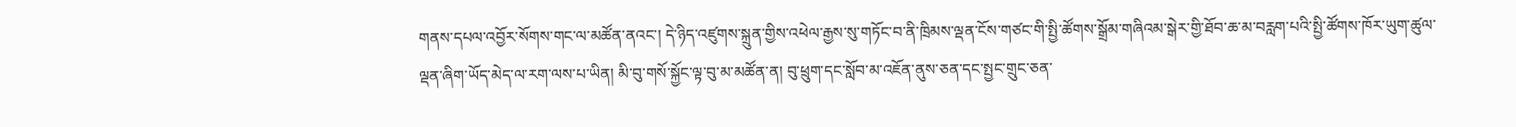གནས་དཔལ་འབྱོར་སོགས་གང་ལ་མཚོན་ནའང་། དེ་ཉིད་འཛུགས་སྐྲུན་གྱིས་འཕེལ་རྒྱས་སུ་གཏོང་བ་ནི་ཁྲིམས་ལྡན་ངོས་གཙང་གི་སྤྱི་ཚོགས་སྒྲོམ་གཞིའམ་སྒེར་གྱི་ཐོབ་ཆ་མ་བརླག་པའི་སྤྱི་ཚོགས་ཁོར་ཡུག་ཚུལ་ལྡན་ཞིག་ཡོད་མེད་ལ་རག་ལས་པ་ཡིན། མི་བུ་གསོ་སྐྱོང་ལྟ་བུ་མ་མཚོན་ན། བུ་ཕྲུག་དང་སློབ་མ་འཇོན་ནུས་ཅན་དང་སྤྱང་གྲུང་ཅན་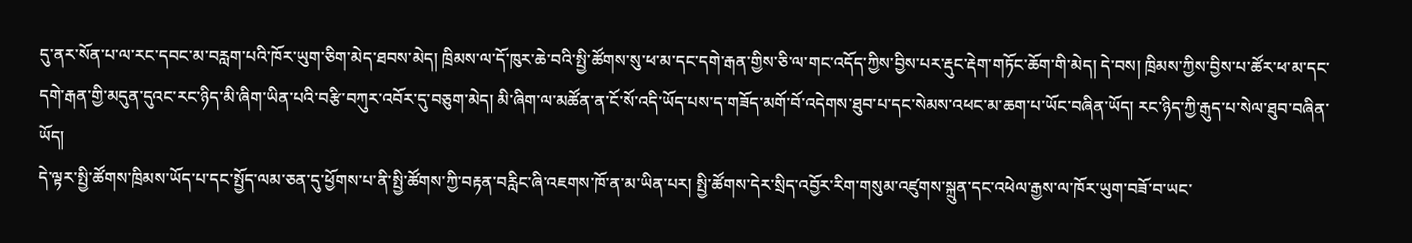དུ་ནར་སོན་པ་ལ་རང་དབང་མ་བརླག་པའི་ཁོར་ཡུག་ཅིག་མེད་ཐབས་མེད། ཁྲིམས་ལ་དོ་ཁུར་ཆེ་བའི་སྤྱི་ཚོགས་སུ་ཕ་མ་དང་དགེ་རྒན་གྱིས་ཅི་ལ་གང་འདོད་ཀྱིས་བྱིས་པར་རྡུང་རྡེག་གཏོང་ཆོག་གི་མེད། དེ་བས། ཁྲིམས་ཀྱིས་བྱིས་པ་ཚོར་ཕ་མ་དང་དགེ་རྒན་གྱི་མདུན་དུའང་རང་ཉིད་མི་ཞིག་ཡིན་པའི་བརྩི་བཀུར་འབོར་དུ་བཅུག་མེད། མི་ཞིག་ལ་མཚོན་ན་ངོ་སོ་འདི་ཡོད་པས་ད་གཟོད་མགོ་བོ་འདེགས་ཐུབ་པ་དང་སེམས་འཕང་མ་ཆག་པ་ཡོང་བཞིན་ཡོད། རང་ཉིད་ཀྱི་རྒུད་པ་སེལ་ཐུབ་བཞིན་ཡོད།
དེ་ལྟར་སྤྱི་ཚོགས་ཁྲིམས་ཡོད་པ་དང་སྤྱོད་ལམ་ཅན་དུ་ཕྱོགས་པ་ནི་སྤྱི་ཚོགས་ཀྱི་བརྟན་བརླིང་ཞི་འཇགས་ཁོ་ན་མ་ཡིན་པར། སྤྱི་ཚོགས་དེར་སྲིད་འབྱོར་རིག་གསུམ་འཛུགས་སྐྲུན་དང་འཕེལ་རྒྱས་ལ་ཁོར་ཡུག་བཟོ་བ་ཡང་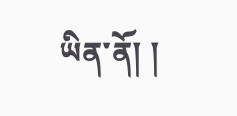ཡིན་ནོ། །